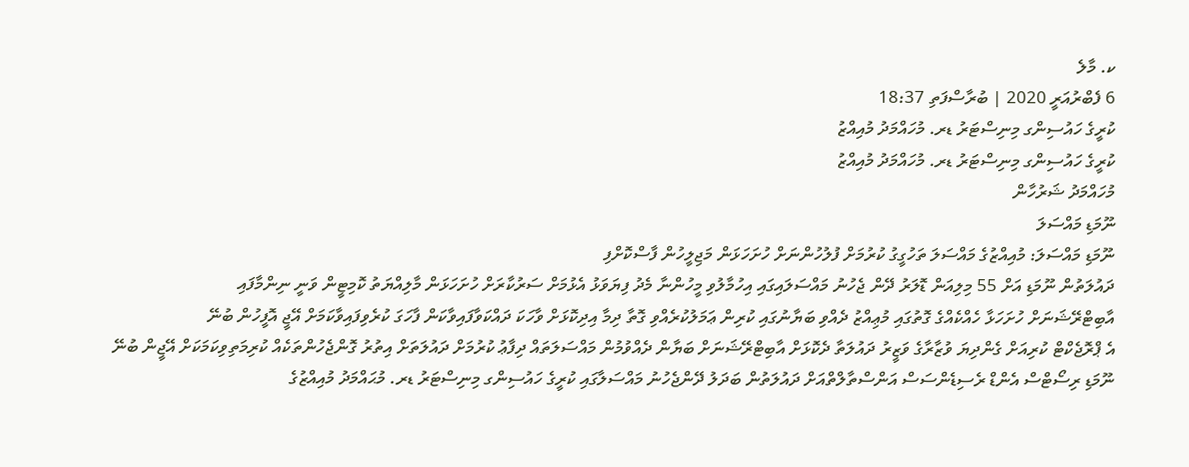ކ. މާލެ
6 ފެބްރުއަރީ 2020 | ބުރާސްފަތި 18:37
ކުރީގެ ހައުސިންގ މިނިސްޓަރު ޑރ. މުހައްމަދު މުއިއްޒު
ކުރީގެ ހައުސިންގ މިނިސްޓަރު ޑރ. މުހައްމަދު މުއިއްޒު
މުހައްމަދު ޝަރުހާން
ނޫމަޑި މައްސަލަ
ނޫމަޑި މައްސަލަ: މުއިއްޒުގެ މައްސަލަ ތަހުގީގު ކުރުމަށް ފުލުހުންނަށް ހުށަހަޅަން މަޖިލީހުން ފާސްކޮށްފި
ދައުލަތުން ނޫމަޑި އަށް 55 މިލިއަން ޑޮލަރު ދޭން ޖެހުނު މައްސަލައިގައި އިހުމާލުވި މީހުންނާ މެދު ފިޔަވަޅު އެޅުމަށް ސަރުކާރަށް ހުށަހަޅަން މާލިއްޔަތު ކޮމިޓީން ވަނީ ނިންމާފައި
އާބިޓްރޭޝަނަށް ހުށަހަޅާ ހެއްކެއްގެ ގޮތުގައި މުޢިއްޒު ދެއްވި ބަޔާނުގައި ކުރިން ޢަމަލުކުރެއްވި ގޮތާ ދިމާ އިދިކޮޅަށް ވާހަކަ ދައްކަވާފައިވާކަން ފާހަގަ ކުރެވިފައިވާކަމަށް އޭޖީ އޮފީހުން ބުނޭ
އެ ޕްރޮޖެކްޓް ކުރިއަށް ގެންދިޔަ ވުޒާރާގެ ވަޒީރު ދައުލަތާ ދެކޮޅަށް އާބިޓްރޭޝަނަށް ބަޔާން ދެއްވުމުން މައްސަލަތައް ދިފާޢު ކުރުމަށް ދައުލަތަށް އިތުރު ގޮންޖެހުންތަކެއް ކުރިމަތިވިކަމަކަށް އޭޖީން ބުނޭ
ނޫމަޑި ރިސޯޓްސް އެންޑް ރެސިޑެންސަސް އަންސްތާލްތްއަށް ދައުލަތުން ބަދަލު ދޭންޖެހުނު މައްސަލާގައި ކުރީގެ ހައުސިންގ މިނިސްޓަރު ޑރ. މުޙައްމަދު މުއިއްޒުގެ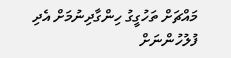މައްޗަށް ތަހުގީގު ހިންގާދިނުމަށް އެދި ފުލުހުންނަށް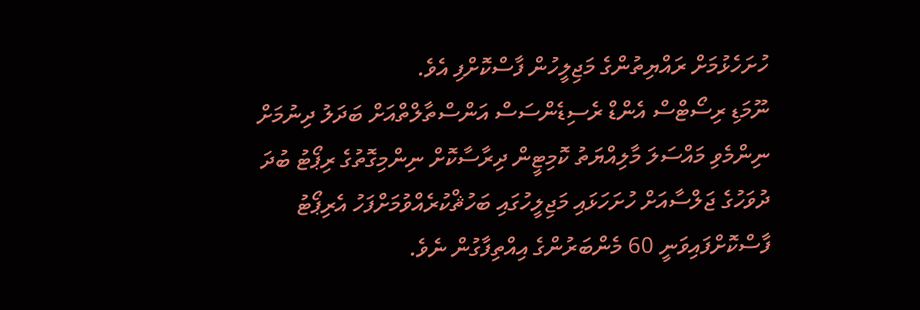ހުށަހެޅުމަށް ރައްޔިތުންގެ މަޖިލީހުން ފާސްކޮށްފި އެވެ.
ނޫމަޑި ރިސޯޓްސް އެންޑް ރެސިޑެންސަސް އަންސްތާލްތްއަށް ބަދަލު ދިނުމަށް ނިންމެވި މައްސަލަ މާލިއްޔަތު ކޮމިޓީން ދިރާސާކޮށް ނިންމިގޮތުގެ ރިޕޯޓު ބުދަ ދުވަހުގެ ޖަލްސާއަށް ހުށަހަޅައި މަޖިލީހުގައި ބަހުޘްކުރެއްވުމަށްފަހު އެރިޕޯޓު ފާސްކޮށްފައިވަނީ 60 މެންބަރުންގެ އިއްތިފާގުން ނެވެ.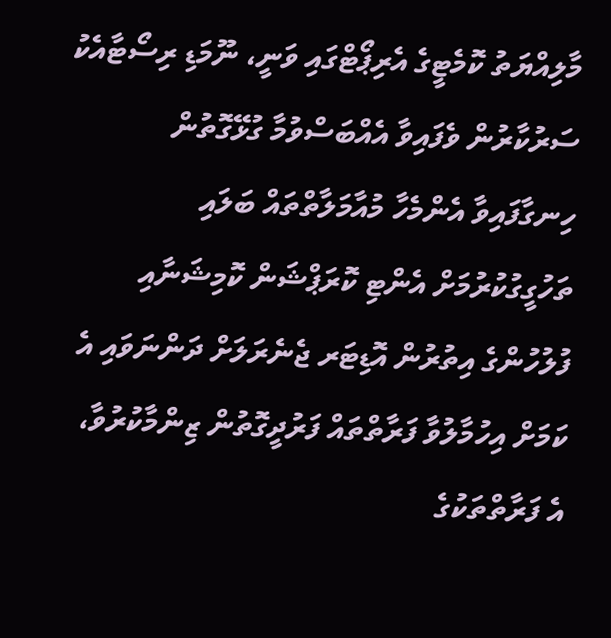މާލިއްޔަތު ކޮމެޓީގެ އެރިޕޯޓްގައި ވަނީ، ނޫމަޑި ރިސޯޓާއެކު ސަރުކާރުން ވެފައިވާ އެއްބަސްވުމާ ގުޅޭގޮތުން ހިނގާފައިވާ އެންމެހާ މުއާމަލާތްތައް ބަލައި ތަހުގީގުކުރުމަށް އެންޓި ކޮރަޕްޝަން ކޮމިޝަނާއި ފުލުހުންގެ އިތުރުން އޮޑިޓަރ ޖެނެރަލަށް ދަންނަވައި އެ ކަމަށް އިހުމާލުވާ ފަރާތްތައް ފަރުދީގޮތުން ޒިންމާކުރުވާ، އެ ފަރާތްތަކުގެ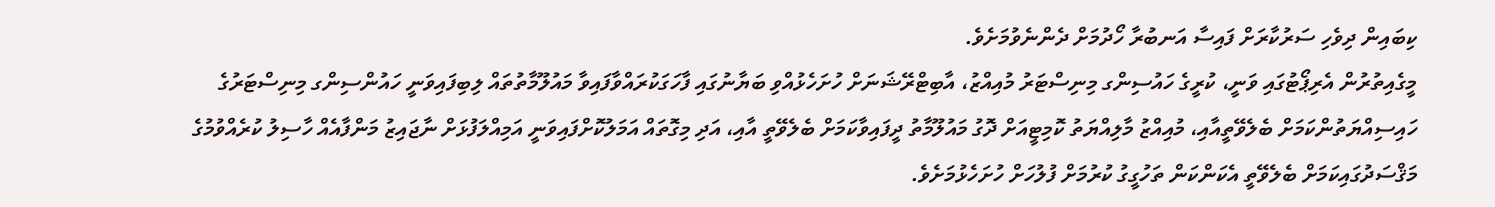ކިބައިން ދިވެހި ސަރުކާރަށް ފައިސާ އަނބުރާ ހޯދުމަށް ދެންނެވުމަށެވެ.
މީގެއިތުރުން އެރިޕޯޓުގައި ވަނީ، ކުރީގެ ހައުސިންގ މިނިސްޓަރު މުއިއްޒު، އާބިޓްރޭޝަނަށް ހުށަހެޅުއްވި ބަޔާނުގައި ފާހަގަކުރައްވާފައިވާ މައުލޫމާތުތައް ލިބިފައިވަނީ ހައުންސިންގ މިނިސްޓަރުގެ ހައިސިއްޔަތުންކަމަށް ބެލެވޭތީއާއި، މުއިއްޒު މާލިއްޔަތު ކޮމިޓީއަށް ދޮގު މައުލޫމާތު ދީފައިވާކަމަށް ބެލެވޭތީ އާއި، އަދި މިގޮތައް އަމަލުކޮށްފައިވަނީ އަމިއްލަފުޅަށް ނާޖައިޒު މަންފާއެއް ހާސިލު ކުރެއްވުމުގެ މަޤްސަދުގައިކަމަށް ބެލެވޭތީ އެކަންކަން ތަހުގީގު ކުރުމަށް ފުލުހަށް ހުށަހެޅުމަށެވެ.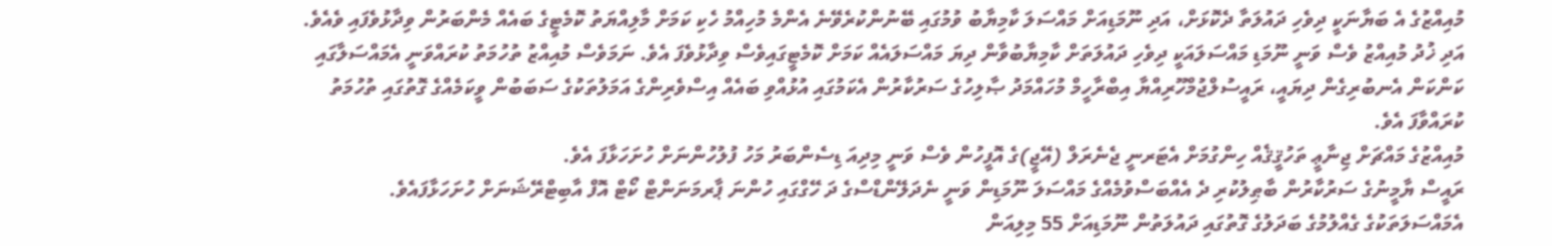މުއިއްޒުގެ އެ ބަޔާނަކީ ދިވެހި ދައުލަތާ ދެކޮޅަށް، އަދި ނޫމަޑިއަށް މައްސަލަ ކާމިޔާބު ވުމުގައި ބޭނުންކުރެވޭނެ އެންމެ މުހިއްމު ހެކި ކަމަށް މާލިއްޔަތު ކޮމެޓީގެ ބައެއް މެންބަރުން ވިދާޅުވެފައި ވެއެވެ. އަދި ޚުދު މުއިއްޒު ވެސް ވަނީ ނޫމަޑި މައްސަލައަކީ ދިވެހި ދައުލަތަށް ކާމިޔާބުވާން ދިޔަ މައްސަލައެއް ކަމަށް ކޮމެޓީގައިވެސް ވިދާޅުވެފަ އެވެ. ނަމަވެސް މުއިއްޒު ތުހުމަތު ކުރައްވަނީ އެމައްސަލާގައި ކަންކަން އެނބުރިގެން ދިޔައީ، ރައީސުލްޖުމްހޫރިއްޔާ އިބްރާހީމް މުހައްމަދު ޞާލިހުގެ ސަރުކާރުން އެކަމުގައި އުޅުއްވި ބައެއް އިސްވެރިންގެ އަމަލުތަކުގެ ސަބަބުން ވީކަމެއްގެ ގޮތުގައި ތުހުމަތު ކުރައްވާފަ އެވެ.
މުއިއްޒުގެ މައްޗަށް ޖިނާޢީ ތަހުޤީޤެއް ހިންގުމަށް އެޓަރނީ ޖެނެރަލް (އޭޖީ)ގެ އޮފީހުން ވެސް ވަނީ މިދިއަ ޑިސެންބަރު މަހު ފުލުހުންނަށް ހުށަހަޅާފަ އެވެ.
ރައީސް ޔާމީނުގެ ސަރުކާރުން ބާޠިލުކުރި ދެ އެއްބަސްވުމެއްގެ މައްސަލަ ނޫމަޑިން ވަނީ ނެދަލޭންޑްސްގެ ދަ ހޭގްގައި ހުންނަ ޕާރމަނަންޓް ކޯޓް އޮފް އާބިޓްރޭޝަނަށް ހުށަހަޅާފައެވެ. އެމައްސަލަތަކުގެ ގެއްލުމުގެ ބަދަލުގެ ގޮތުގައި ދައުލަތުން ނޫމަޑިއަށް 55 މިލިއަން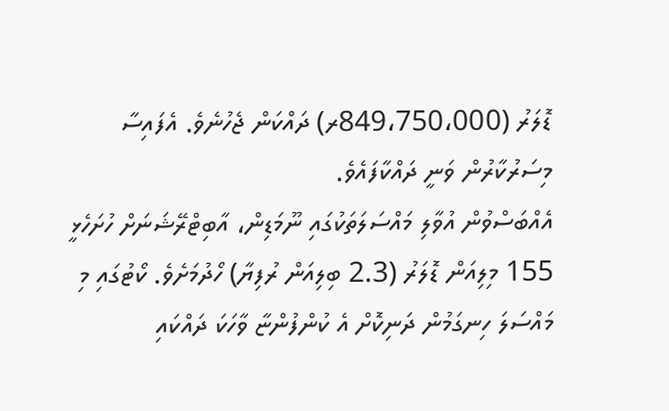ޑޮލަރު (849،750،000ރ) ދައްކަން ޖެހުނެވެ. އެފައިސާ މިސަރުކާރުން ވަނީ ދައްކާފައެވެ.
އެއްބަސްވުން އުވާލި މައްސަލަތަކުގައި ނޫމަޑިން، އާބިޓްރޭޝަނަށް ހުށަހެޅީ 155 މިލިއަން ޑޮލަރު (2.3 ބިލިއަން ރުފިޔާ) ހޯދުމަށެވެ. ކޯޓުގައި މި މައްސަލަ ހިނގަމުން ދަނިކޮށް އެ ކުންފުންޏާ ވާހަކަ ދައްކައި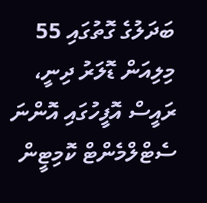ބަދަލުގެ ގޮތުގައި 55 މިލިއަން ޑޮލަރު ދިނީ، ރައީސް އޮފީހުގައި އޮންނަ ސެޓްލްމެންޓް ކޮމިޓީން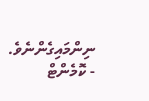ނިންމައިގެންނެވެ.
- ކޮމެންޓް